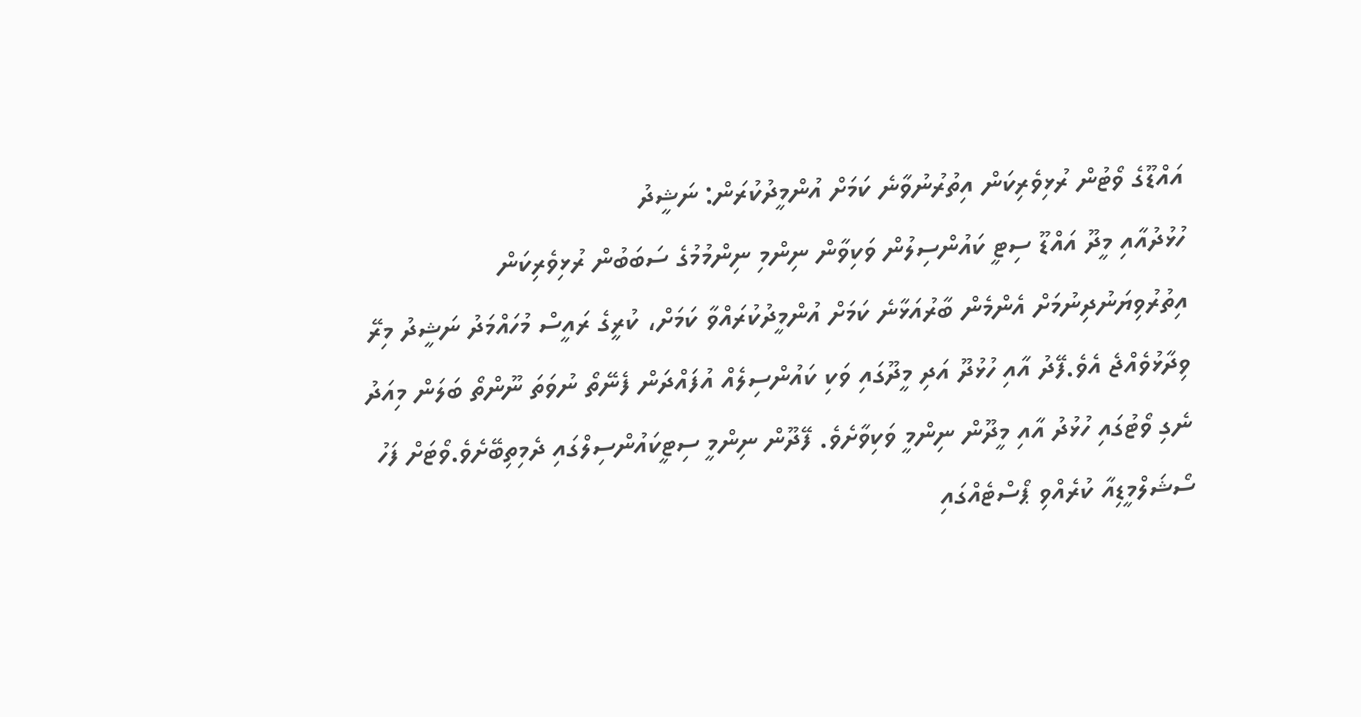އައްޑޫގެ ވޯޓުން ރުޅިވެރިކަން އިތުރުނުވާނެ ކަމަށް އުންމީދުކުރަން: ނަޝީދު
ހުޅުދުއާއި މީދޫ އައްޑޫ ސިޓީ ކައުންސިލުން ވަކިވާން ނިންމި ނިންމުމުގެ ސަބަބުން ރުޅިވެރިކަން އިތުރުވިޔަނުދިނުމަށް އެންމެން ބާރުއަޅާނެ ކަމަށް އުންމީދުކުރައްވާ ކަމަށް، ކުރީގެ ރައީސް މުހައްމަދު ނަޝީދު މިރޭ ވިދާޅުވެއްޖެ އެވެ.ފޭދު އާއި ހުޅުދޫ އަދި މީދޫގައި ވަކި ކައުންސިލެއް އުފައްދަން ފެނޭތޯ ނުވަތަ ނޫންތޯ ބަލަން މިއަދު ނެގި ވޯޓުގައި ހުޅުދު އާއި މީދޫން ނިންމީ ވަކިވާށެވެ. ފޭދޫން ނިންމީ ސިޓީކައުންސިލްގައި ދެމިތިބޭށެވެ.ވޯޓަށް ފަހު ސޯޝަލްމީޑިއާ ކުރެއްވި ޕޯސްޓެއްގައި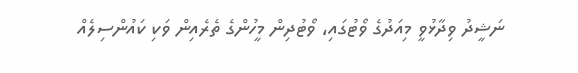ނަޝީދު ވިދާޅުވީ މިއަދުގެ ވޯޓުގައި، ވޯޓުދިން މީހުންގެ ތެރެއިން ވަކި ކައުންސިލެއް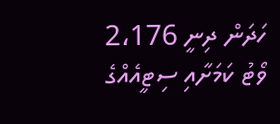ހަދަން ދިނީ 2،176 ވޯޓު ކަމަށާއި ސިޓީއެއްގެ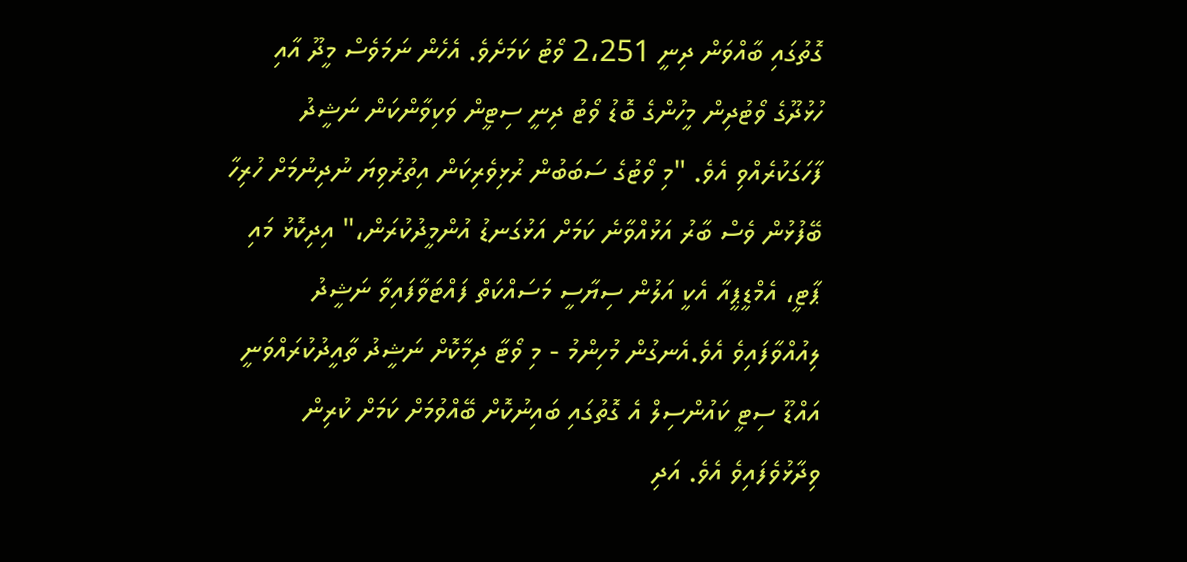ގޮތުގައި ބާއްވަން ދިނީ 2،251 ވޯޓު ކަމަށެވެ. އެހެން ނަމަވެސް މީދޫ އާއި ހުޅުދޫގެ ވޯޓުދިން މީހުންގެ ބޮޑު ވޯޓު ދިނީ ސިޓީން ވަކިވާންކަން ނަޝީދު ފާހަގަކުރެއްވި އެވެ. "މި ވޯޓުގެ ސަބަބުން ރުޅިވެރިކަން އިތުރުވިޔަ ނުދިނުމަށް ހުރިހާ ބޭފުޅުން ވެސް ބާރު އަޅުއްވާނެ ކަމަށް އަޅުގަނޑު އުންމީދުކުރަން،" އިދިކޮޅު މައި ޕާޓީ، އެމްޑީޕީއާ އެކީ އަލުން ސިޔާސީ މަސައްކަތް ފައްޓަވާފައިވާ ނަޝީދު ލިއުއްވާފައިވެ އެވެ.އެނގުން މުހިންމު - މި ވޯޓާ ދިމާކޮށް ނަޝީދު ތާއީދުކުރައްވަނީ އައްޑޫ ސިޓީ ކައުންސިލް އެ ގޮތުގައި ބައިނުކޮށް ބޭއްވުމަށް ކަމަށް ކުރިން ވިދާޅުވެފައިވެ އެވެ. އަދި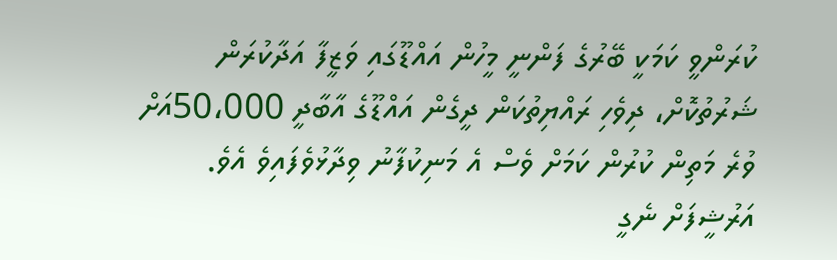ކުރަންވީ ކަމަކީ ބޭރުގެ ފަންނީ މީހުން އައްޑޫގައި ވަޒީފާ އަދާކުރަން ޝަރުތުކޮށް، ދިވެހި ރައްޔިތުކަން ދީގެން އައްޑޫގެ އާބާދީ 50،000އަށް ވުރެ މަތިން ކުރުން ކަމަށް ވެސް އެ މަނިކުފާނު ވިދާޅުވެފައިވެ އެވެ.
އަރުޝީފަށް ނެގީ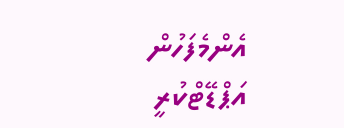އެންމެފަހުން އަޕްޑޭޓްކުރީ